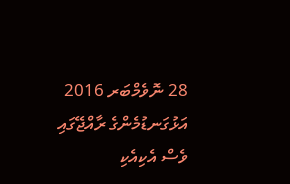28 ނޮވެމްބަރ 2016
އަޅުގަނޑުމެންގެ ރާއްޖޭގައި ވެސް އެކިއެކި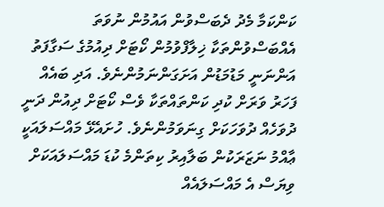ކަންކަމާ މެދު ދެބަސްވުން އައުމުން ނުވަތަ އެއްބަސްވުންތަކާ ޚިލާފްވުމުން ކޯޓަށް ދިއުމުގެ ސަގާފަތު އަންނަނީ މަޑުމަޑުން އަށަގަންނަމުންނެވެ. އަދި ބައެއް ފަހަރު ވަރަށް ކުދި ކަންތައްތަކާ ވެސް ކޯޓަށް ދިއުން ދަނީ ދުވަހެއް ދުވަހަކަށް ގިނަވަމުންނެވެ. ހުށައެޅޭ މައްސަލައަކީ ޢާއްމު ނަޒަރަކުން ބަލާއިރު ކިތަންމެ ކުޑަ މައްސަލައަކަށް ވިޔަސް އެ މައްސަލައެއް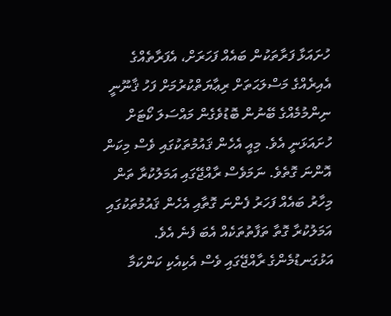ހުށައަޅާ ފަރާތަކުން ބައެއް ފަހަރަށް، އެފަރާތެއްގެ އެއިރެއްގެ މަސްލަޙަތަށް ރިޢާޔަތްކުރުމަށް ފަހު ޤާނޫނީ ނިންމުމެއްގެ ބޭނުން ބޮޑުވެގެން މައްސަލަ ކޯޓަށް ހުށައަޅަނީ އެވެ. މިއީ އެހެން ޤައުމުތަކުގައި ވެސް މިކަން އޮންނަ ގޮތެވެ. ނަމަވެސް ރާއްޖޭގައި އަމަލުކުރާ ތަން މިހާރު ބައެއް ފަހަރު ފެންނަ ގޮތާއި އެހެން ޤައުމުތަކުގައި އަމަލުކުރާ ގޮތާ ތަފާތުތަކެއް އެބަ ފެނެ އެވެ.
އަޅުގަނޑުމެންގެ ރާއްޖޭގައި ވެސް އެކިއެކި ކަންކަމާ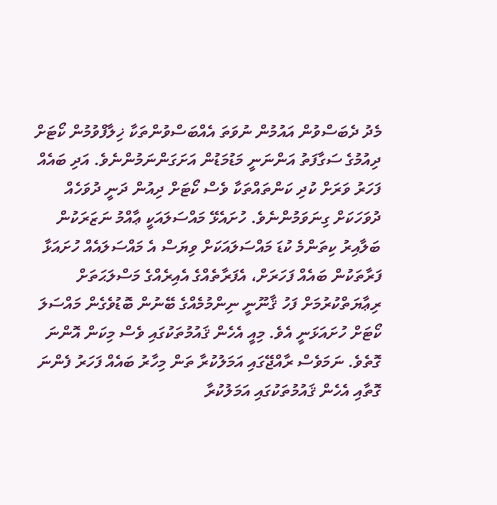މެދު ދެބަސްވުން އައުމުން ނުވަތަ އެއްބަސްވުންތަކާ ޚިލާފްވުމުން ކޯޓަށް ދިއުމުގެ ސަގާފަތު އަންނަނީ މަޑުމަޑުން އަށަގަންނަމުންނެވެ. އަދި ބައެއް ފަހަރު ވަރަށް ކުދި ކަންތައްތަކާ ވެސް ކޯޓަށް ދިއުން ދަނީ ދުވަހެއް ދުވަހަކަށް ގިނަވަމުންނެވެ. ހުށައެޅޭ މައްސަލައަކީ ޢާއްމު ނަޒަރަކުން ބަލާއިރު ކިތަންމެ ކުޑަ މައްސަލައަކަށް ވިޔަސް އެ މައްސަލައެއް ހުށައަޅާ ފަރާތަކުން ބައެއް ފަހަރަށް، އެފަރާތެއްގެ އެއިރެއްގެ މަސްލަޙަތަށް ރިޢާޔަތްކުރުމަށް ފަހު ޤާނޫނީ ނިންމުމެއްގެ ބޭނުން ބޮޑުވެގެން މައްސަލަ ކޯޓަށް ހުށައަޅަނީ އެވެ. މިއީ އެހެން ޤައުމުތަކުގައި ވެސް މިކަން އޮންނަ ގޮތެވެ. ނަމަވެސް ރާއްޖޭގައި އަމަލުކުރާ ތަން މިހާރު ބައެއް ފަހަރު ފެންނަ ގޮތާއި އެހެން ޤައުމުތަކުގައި އަމަލުކުރާ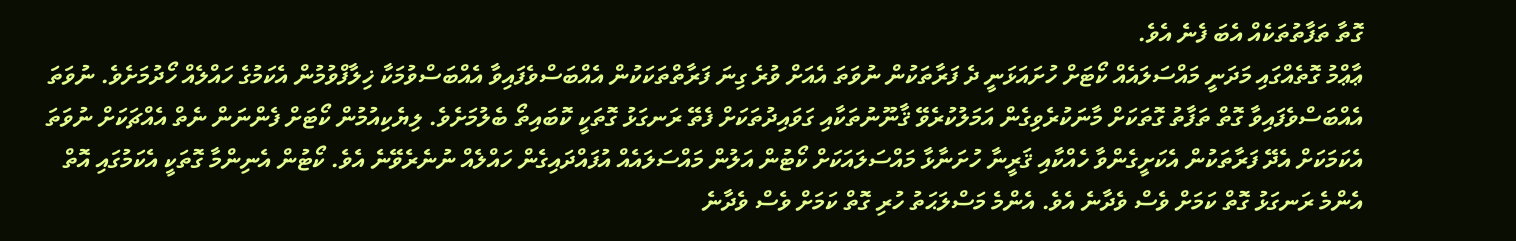ގޮތާ ތަފާތުތަކެއް އެބަ ފެނެ އެވެ.
ޢާޢްމު ގޮތެއްގައި މަދަނީ މައްސަލައެއް ކޯޓަށް ހުށައަޅަނީ ދެ ފަރާތަކުން ނުވަތަ އެއަށް ވުރެ ގިނަ ފަރާތްތަކަކުން އެއްބަސްވެފައިވާ އެއްބަސްވުމަކާ ޚިލާފްވުމުން އެކަމުގެ ހައްލެއް ހޯދުމަށެވެ. ނުވަތަ އެއްބަސްވެފައިވާ ގޮތް ތަފާތު ގޮތަކަށް މާނަކުރެވިގެން އަމަލުކުރެވޭ ޤާނޫނުތަކާއި ގަވައިދުތަކަށް ފެތޭ ރަނގަޅު ގޮތަކީ ކޮބައިތޯ ބެލުމަށެވެ. ލިޔެކިއުމުން ކޯޓަށް ފެންނަން ނެތް އެއްޗަކަށް ނުވަތަ އެކަމަކަށް އެދޭ ފަރާތަކުން އެކަށީގެންވާ ހެއްކާއި ޤަރީނާ ހުށަނާޅާ މައްސަލައަކަށް ކޯޓުން އަލުން މައްސަލައެއް އުފައްދައިގެން ހައްލެއް ނުނެރެވޭނެ އެވެ. ކޯޓުން އެނިންމާ ގޮތަކީ އެކަމުގައި އޮތް އެންމެ ރަނގަޅު ގޮތް ކަމަށް ވެސް ވެދާނެ އެވެ. އެންމެ މަސްލަޙަތު ހުރި ގޮތް ކަމަށް ވެސް ވެދާނެ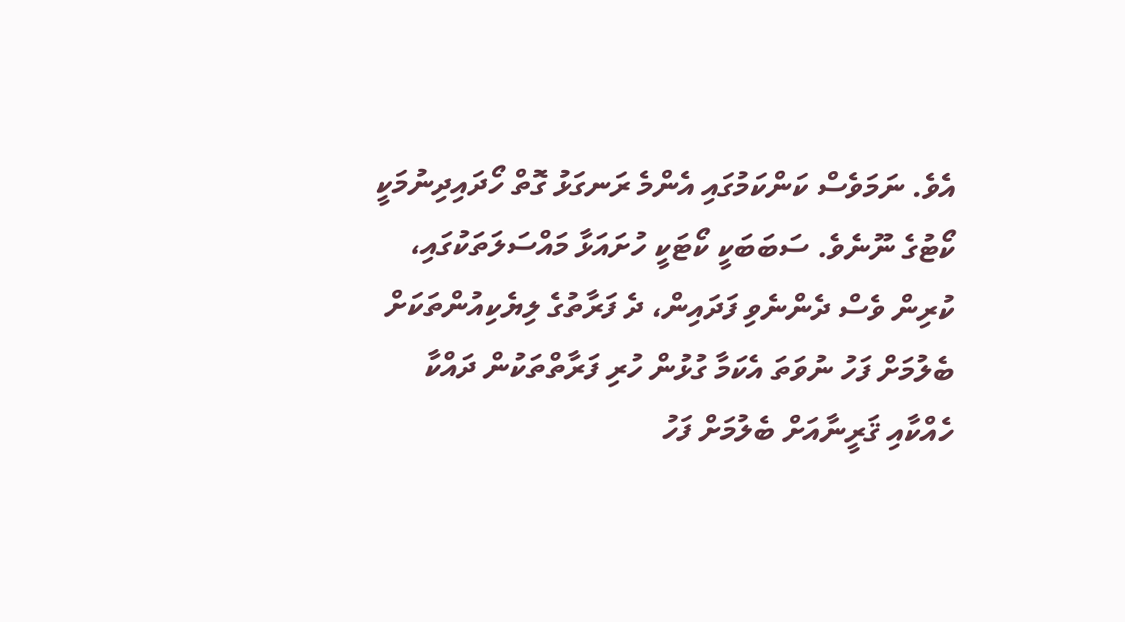އެވެ. ނަމަވެސް ކަންކަމުގައި އެންމެ ރަނގަޅު ގޮތް ހޯދައިދިނުމަކީ ކޯޓުގެ ނޫނެވެ. ސަބަބަކީ ކޯޓަކީ ހުށައަޅާ މައްސަލަތަކުގައި، ކުރިން ވެސް ދެންނެވި ފަދައިން، ދެ ފަރާތުގެ ލިޔެކިއުންތަކަށް ބެލުމަށް ފަހު ނުވަތަ އެކަމާ ގުޅުން ހުރި ފަރާތްތަކުން ދައްކާ ހެއްކާއި ޤަރީނާއަށް ބެލުމަށް ފަހު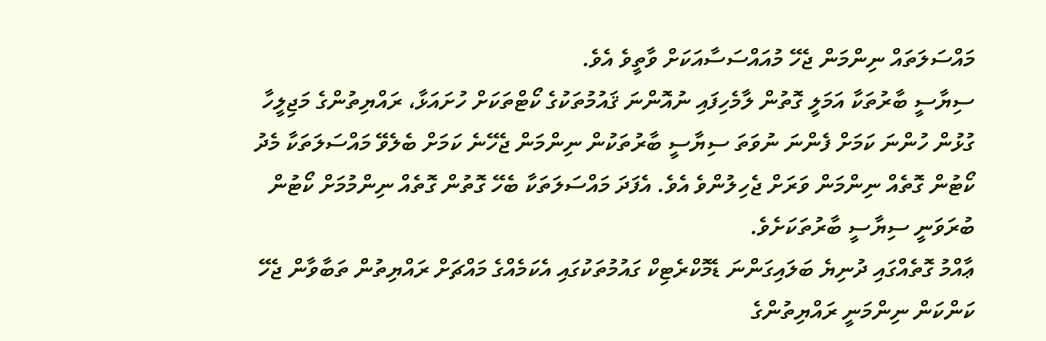މައްސަލަތައް ނިންމަން ޖެހޭ މުއައްސަސާއަކަށް ވާތީވެ އެވެ.
ސިޔާސީ ބާރުތަކާ އަމަލީ ގޮތުން ލާމެހިފައި ނުއޮންނަ ޤައުމުތަކުގެ ކޯޓްތަކަށް ހުށައަޅާ، ރައްޔިތުންގެ މަޖިލީހާ ގުޅުން ހުންނަ ކަމަށް ފެންނަ ނުވަތަ ސިޔާސީ ބާރުތަކުން ނިންމަން ޖެހޭނެ ކަމަށް ބެލެވޭ މައްސަލަތަކާ މެދު ކޯޓުން ގޮތެއް ނިންމަން ވަރަށް ޖެހިލުންވެ އެވެ. އެފަދަ މައްސަލަތަކާ ބެހޭ ގޮތުން ގޮތެއް ނިންމުމަށް ކޯޓުން ބުރަވަނީ ސިޔާސީ ބާރުތަކަށެވެ.
ޢާއްމު ގޮތެއްގައި ދުނިޔެ ބަލައިގަންނަ ޑެމޮކްރެޓިކް ގައުމުތަކުގައި އެކަމެއްގެ މައްޗަށް ރައްޔިތުން ތަބާވާން ޖެހޭ ކަންކަން ނިންމަނީ ރައްޔިތުންގެ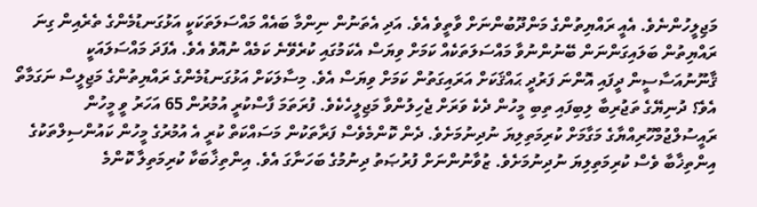މަޖިލީހުންނެވެ. އެއީ ރައްޔިތުންގެ މަންދޫބުންނަށް ވާތީވެ އެވެ. އަދި އެތަނުން ނިންމާ ބައެއް މައްސަލަތަކަކީ އަޅުގަނޑުމެންގެ ތެރެއިން ގިނަ ރައްޔިތުން ބަލައިގަންނަން ބޭނުންނުވާ މައްސަލަތަކެއް ކަމަށް ވިޔަސް އެކަމުގައި ކުރެވޭނެ ކަމެއް ނުއޮވެ އެވެ. އެފަދަ މައްސަލައަކީ ޤާނޫނުއަސާސީން ދީފައި އޮންނަ ފަރުދީ ޙައްޤަކަށް އަރައިގަތުން ކަމަށް ވިޔަސް އެވެ. މިސާލަކަށް އަޅުގަނޑުމެންގެ ރައްޔިތުންގެ މަޖިލީސް ނަގަމާތޯ އެވެ؟ ދުނިޔޭގެ ތަޖުރިބާ ލިބިފައި ތިބި މީހުން ދެކެ ވަރަށް ޖެހިލުންވާ މަޖިލީހެކެވެ. ފުރަތަމަ ފާސްކުރީ އުމުރުން 65 އަހަރު ވީ މީހުން ރައީސުލްޖުމްހޫރިއްޔާގެ މަގާމަށް ކުރިމަތިލިޔަ ނުދިނުމަށެވެ. ދެން ކޮންމެވެސް ފަރާތަކުން މަސައްކަތް ކުރީ އެ އުމުރުގެ މީހުން ކައުންސިލްތަކުގެ އިންތިޚާބާ ވެސް ކުރިމަތިލިޔަ ނުދިނުމަށެވެ. ޒުވާނުންނަށް ފުރުޞަތު ދިނުމުގެ ބަހަނާގަ އެވެ. އިންތިޚާބަކާ ކުރިމަތިލާ ކޮންމެ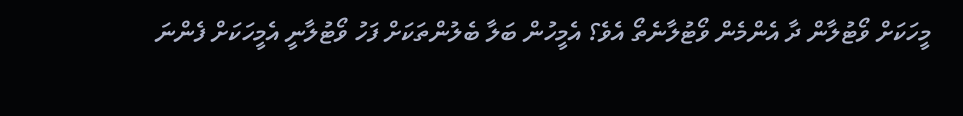މީހަކަށް ވޯޓުލާން ދާ އެންމެން ވޯޓުލާނެތޯ އެވެ؟ އެމީހުން ބަލާ ބެލުންތަކަށް ފަހު ވޯޓުލާނީ އެމީހަކަށް ފެންނަ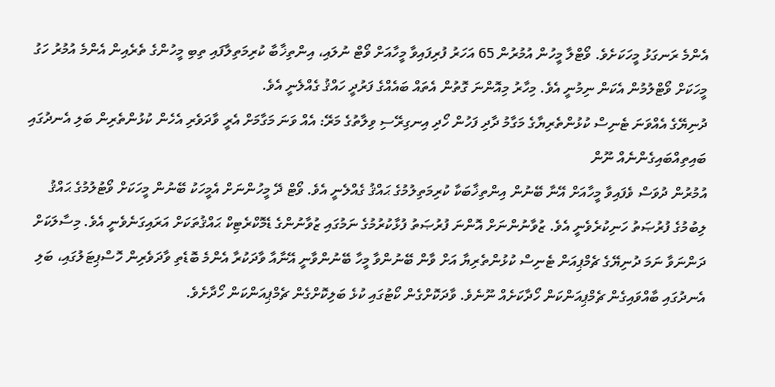އެންމެ ރަނގަޅު މީހަކަށެވެ. ވޯޓްލާ މީހުން އުމުރުން 65 އަހަރު ފުރިފައިވާ މީހާއަށް ވޯޓް ނުލައި، އިންތިޚާބާ ކުރިމަތިލާފައި ތިބި މީހުންގެ ތެރެއިން އެންމެ އުމުރު ހަގު މީހަކަށް ވޯޓްލުމުން އެކަން ނިމުނީ އެވެ. މިހާރު މިއޮންނަ ގޮތުން އެތައް ބައެއްގެ ފަރުދީ ހައްޤު ގެއްލެނީ އެވެ.
ދުނިޔޭގެ އެއްވަނަ ޓެނިސް ކުޅުންތެރިޔާގެ މަގާމު ދާދި ފަހުން ހޯދި އިނގިރޭސި ވިލާތުގެ މަރޭ: އެއް ވަނަ މަގާމަށް އެރީ ވާދަވެރި އެހެން ކުޅުންތެރިން ބަލި އެނދުގައި ބައިތިއްބައިގެންނެއް ނޫން
އުމުރުން ދުވަސް ވެފައިވާ މީހާއަށް އޭނާ ބޭނުން އިންތިޚާބަކާ ކުރިމަތިލުމުގެ ޙައްޤު ގެއްލެނީ އެވެ. ވޯޓް ދޭ މީހުންނަށް އެމީހަކު ބޭނުން މީހަކަށް ވޯޓުލުމުގެ ޙައްޤު ލިބުމުގެ ފުރުޞަތު ހަނިކުރެވެނީ އެވެ. ޒުވާނުންނަށް އޮންނަ ފުރުޞަތު ފުޅާކުރުމުގެ ނަމުގައި ޒުވާނުންގެ ޑެމޮކްރެޓިކް ޙައްޤުތަކަށް އަރައިގަނެވެނީ އެވެ. މިސާލަކަށް ދަންނަވާ ނަމަ ދުނިޔޭގެ ޗެމްޕިއަން ޓެނިސް ކުޅުންތެރިޔާ އަށް ވާން ބޭނުންވާ މީހާ ބޭނުންވާނީ އޭނާއާ ވާދަކުރާ އެންމެ ބޮޑެތި ވާދަވެރިން ހޮސްޕިޓަލުގައި، ބަލި އެނދުގައި ބާއްވައިގެން ޗެމްޕިއަންކަން ހޯދާކަށެއް ނޫނެވެ. ވާދަކޮށްގެން ކޯޓުގައި ކުޅެ ބަލިކޮށްގެން ޗެމްޕިއަންކަން ހޯދާށެވެ.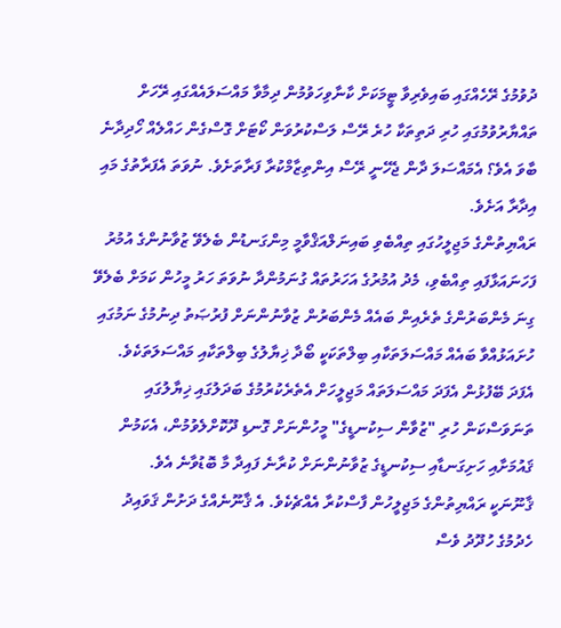ދުވުމުގެ ރޭހެއްގައި ބައިވެރިވާ ޓީމަކަށް ކާނާވިހަވުމުން ދިމާވާ މައްސަލައެއްގައި ރޭހަށް ތައްޔާރުވުމުގައި ހުރި ދަތިތަކާ ހުރެ ރޭސް ލަސްކުރުވަން ކޯޓަށް ގޮސްގެން ހައްލެއް ހޯދިދާނެ ބާވަ އެވެ؟ އެމައްސަލަ ދާން ޖެހޭނީ ރޭސް އިންތިޒާމްކުރާ ފަރާތަށެވެ. ނުވަތަ އެފަރާތުގެ މައި އިދާރާ އަށެވެ.
ރައްޔިތުންގެ މަޖިލީހުގައި ތިއްބެވި ބައިނަލްއަޤްވާމީ މިންގަނޑުން ބެލެވޭ ޒުވާނުންގެ އުމުރު ފަހަނައަޅާފައި ތިއްބެވި، މެދު އުމުރުގެ އަހަރުތައް ގުނަމުންދާ ނުވަތަ ހަރު މީހުން ކަމަށް ބެލެވޭ ގިނަ މެންބަރުންގެ ތެރެއިން ބައެއް މެންބަރުން ޒުވާނުންނަށް ފުރުޞަތު ދިނުމުގެ ނަމުގައި ހުށައަޅުއްވާ ބައެއް މައްސަލަތަކާއި ބިލްތަކަކީ ބޯދާ ޚިޔާލުގެ ބިލްތަކާއި މައްސަލަތަކެވެ. އެފަދަ ބޭފުޅުން އެފަދަ މައްސަލަތައް މަޖިލީހަށް އެތެރެކުރުމުގެ ބަދަލުގައި ޚިޔާލުގައި ތަނަވަސްކަން ހުރި "ޒުވާން ސިކުނޑީގެ" މީހުންނަށް ގޮނޑި ދޫކޮށްލެވުމުން، އެކަމުން ޤައުމަށާއި ހަށިގަނޑާއި ސިކުނޑީގެ ޒުވާނުންނަށް ކުރާނެ ފައިދާ މާ ބޮޑުވާނެ އެވެ.
ޤާނޫނަކީ ރައްޔިތުންގެ މަޖިލީހުން ފާސްކުރާ އެއްޗެކެވެ. އެ ޤާނޫނެއްގެ ދަށުން ޤަވައިދު ހެދުމުގެ ހުދޫދު ވެސް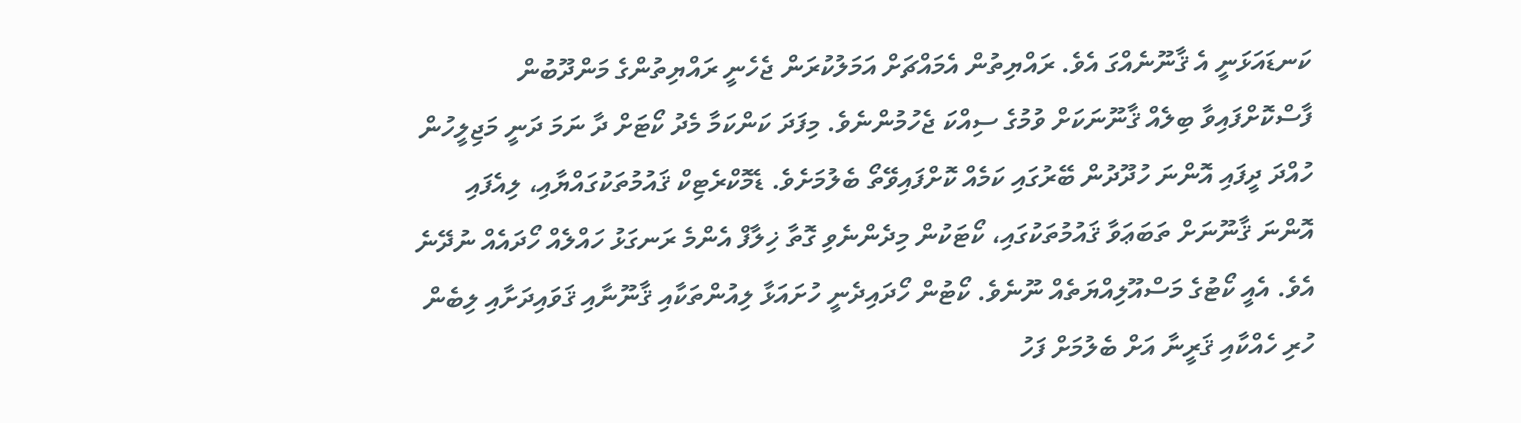ކަނޑައަޅަނީ އެ ޤާނޫނެއްގަ އެވެ. ރައްޔިތުން އެމައްޗަށް އަމަލުކުރަން ޖެހެނީ ރައްޔިތުންގެ މަންދޫބުން ފާސްކޮށްފައިވާ ބިލެއް ޤާނޫނަކަށް ވުމުގެ ސިއްކަ ޖެހުމުންނެވެ. މިފަދަ ކަންކަމާ މެދު ކޯޓަށް ދާ ނަމަ ދަނީ މަޖިލީހުން ހުއްދަ ދީފައި އޮންނަ ހުދޫދުން ބޭރުގައި ކަމެއް ކޮށްފައިވޭތޯ ބެލުމަށެވެ. ޑެމޮކްރެޓިކް ޤައުމުތަކުގައްޔާއި، ލިއެފައި އޮންނަ ޤާނޫނަށް ތަބަޢަވާ ޤައުމުތަކުގައި، ކޯޓަކުން މިދެންނެވި ގޮތާ ޚިލާފް އެންމެ ރަނގަޅު ހައްލެއް ހޯދައެއް ނުދޭނެ އެވެ. އެއީ ކޯޓުގެ މަސްއޫލިއްޔަތެއް ނޫނެވެ. ކޯޓުން ހޯދައިދެނީ ހުށައަޅާ ލިއުންތަކާއި ޤާނޫނާއި ޤަވައިދަށާއި ލިބެން ހުރި ހެއްކާއި ޤަރީނާ އަށް ބެލުމަށް ފަހު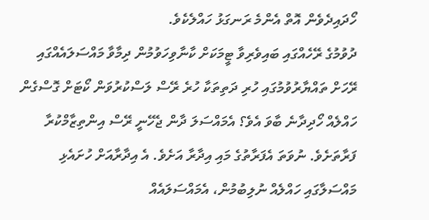ހޯދައިދެވެން އޮތް އެންމެ ރަނގަޅު ހައްލެކެވެ.
ދުވުމުގެ ރޭހެއްގައި ބައިވެރިވާ ޓީމަކަށް ކާނާވިހަވުމުން ދިމާވާ މައްސަލައެއްގައި ރޭހަށް ތައްޔާރުވުމުގައި ހުރި ދަތިތަކާ ހުރެ ރޭސް ލަސްކުރުވަން ކޯޓަށް ގޮސްގެން ހައްލެއް ހޯދިދާނެ ބާވަ އެވެ؟ އެމައްސަލަ ދާން ޖެހޭނީ ރޭސް އިންތިޒާމްކުރާ ފަރާތަށެވެ. ނުވަތަ އެފަރާތުގެ މައި އިދާރާ އަށެވެ. އެ އިދާރާއަށް ހުށައެޅި މައްސަލާގައި ހައްލެއް ނުލިބުމުން، އެމައްސަލައެއް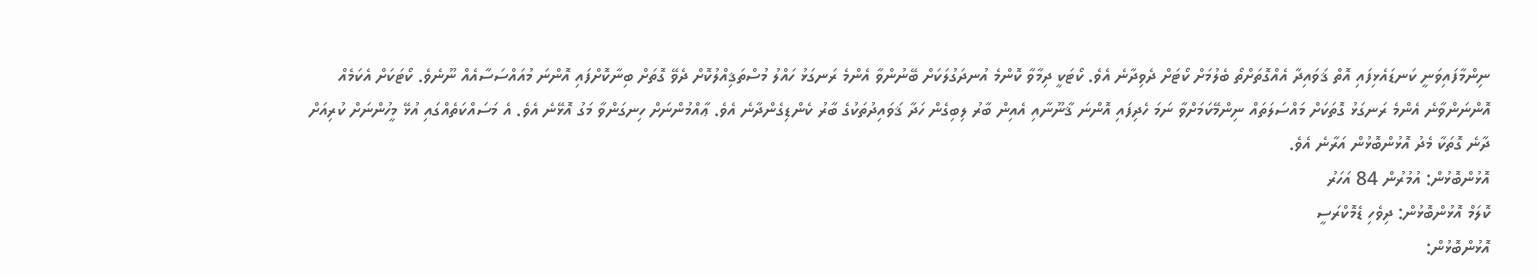ނިންމާފައިވަނީ ކަނޑައެޅިފައި އޮތް ޤަވައިދާ އެއްގޮތަށްތޯ ބެލުމަށް ކޯޓަށް ދެވިދާނެ އެވެ. ކޯޓަކީ ދިމާވާ ކޮންމެ އުނދަގުލަކަށް ބޭނުންވާ އެންމެ ރަނގަޅު ހައްލު މުސްތަޤިއްލުކޮށް ދެވޭ ގޮތަށް ބިނާކޮށްފައި އޮންނަ މުއައްސަސާއެއް ނޫނެވެ. ކޯޓަކަށް އެކަމެއް އޮންނަންވާނެ އެންމެ ރަނގަޅު ގޮތަކަށް މައްސަލަތައް ނިންމޭކަމަށްވާ ނަމަ ހެދިފައި އޮންނަ ޤާނޫނާއި އެއިން ބާރު ލިބިގެން ހަދާ ޤަވައިދުތަކުގެ ބާރު ކެންޑިގެންދާނެ އެވެ. ޢާއްމުންނަށް ހިނގަންވާ މަގު އޮޅޭނެ އެވެ. އެ މަސައްކަތެއްގައި އުޅޭ މީހުންނަށް ކުރިއަށް ދާނެ ގޮތަކާ މެދު އޮޅުންބޮޅުން އަރާނެ އެވެ.
އޮޅުންބޮޅުން: އުމުރުން 84 އަހަރު
ކޮލަމް އޮޅުންބޮޅުން: ދިވެހި ޑެމޮކްރަސީ
އޮޅުންބޮޅުން: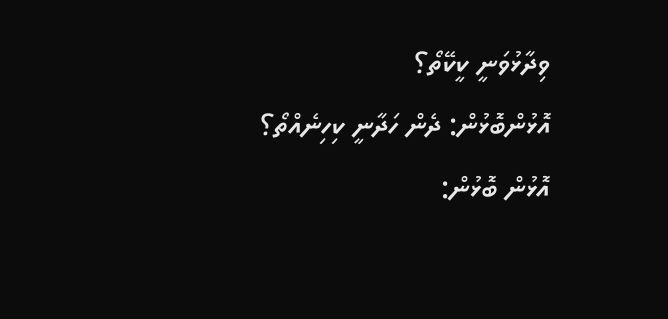ވިދާޅުވަނީ ކީކޭތޯ؟
އޮޅުންބޮޅުން: ދެން ހަދާނީ ކިހިނެއްތޯ؟
އޮޅުން ބޮޅުން: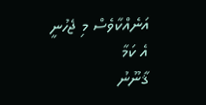އަނެއްކާވެސް މި ޖެހުނީ އެ ކަމާ
ޤާނޫނު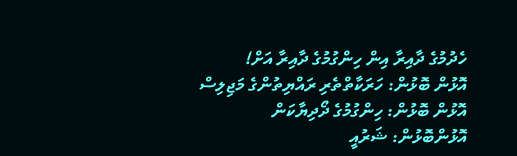ހެދުމުގެ ދާއިރާ އިން ހިންގުމުގެ ދާއިރާ އަށް!
އޮޅުން ބޮޅުން: ހަރަކާތްތެރި ރައްޔިތުންގެ މަޖިލިސް
އޮޅުން ބޮޅުން: ހިންގުމުގެ ދޯދިޔާކަން
އޮޅުންބޮޅުން: ޝަރުއީ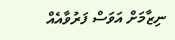ނިޒާމަށް އަވަސް ފަރުވާއެއް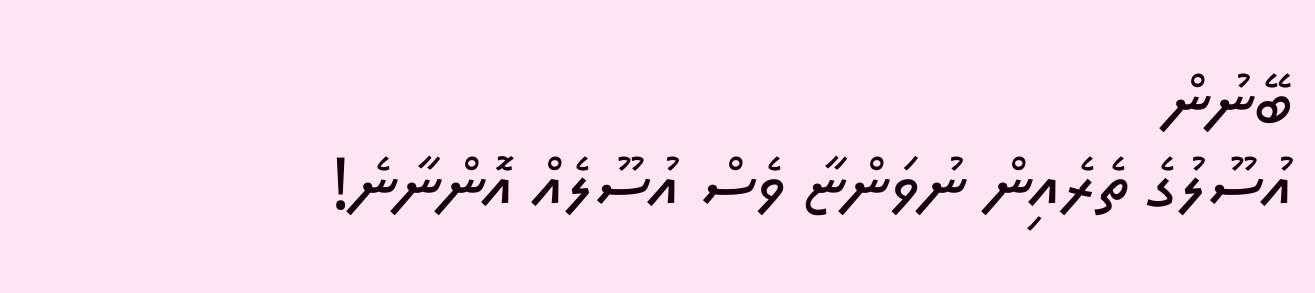ބޭނުން
އުސޫލުގެ ތެރެއިން ނުވަންޏާ ވެސް އުސޫލެއް އޮންނާނެ!